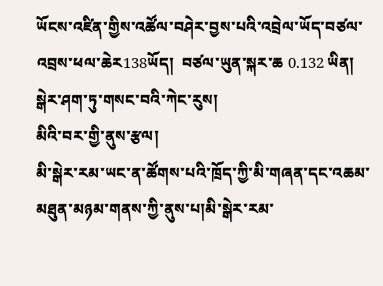ཡོངས་འཛིན་གྱིས་འཚོལ་བཤེར་བྱས་པའི་འབྲེལ་ཡོད་བཙལ་འབྲས་ཕལ་ཆེར138ཡོད།  བཙལ་ཡུན་སྐར་ཆ 0.132 ཡིན།
སྒེར་ཤག་ཏུ་གསང་བའི་ཀེང་རུས།
མིའི་བར་གྱི་ནུས་རྩལ།
མི་སྒེར་རམ་ཡང་ན་ཚོགས་པའི་ཁྲོད་ཀྱི་མི་གཞན་དང་འཆམ་མཐུན་མཉམ་གནས་ཀྱི་ནུས་པ།མི་སྒེར་རམ་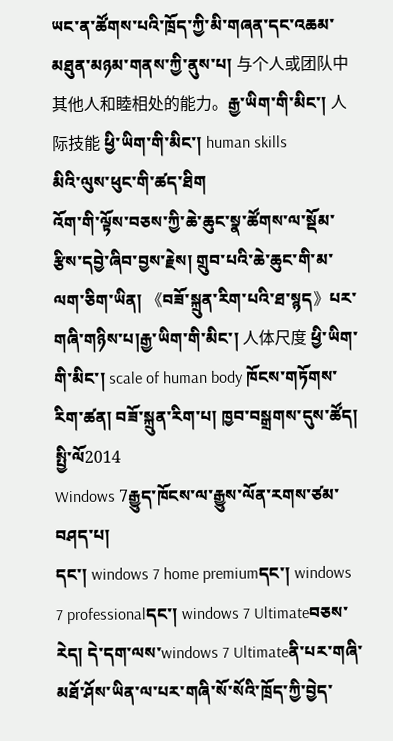ཡང་ན་ཚོགས་པའི་ཁྲོད་ཀྱི་མི་གཞན་དང་འཆམ་མཐུན་མཉམ་གནས་ཀྱི་ནུས་པ། 与个人或团队中其他人和睦相处的能力。རྒྱ་ཡིག་གི་མིང་། 人际技能 ཕྱི་ཡིག་གི་མིང་། human skills
མིའི་ལུས་ཕུང་གི་ཚད་ཐིག
འོག་གི་ལྟོས་བཅས་ཀྱི་ཆེ་ཆུང་སྣ་ཚོགས་ལ་སྡོམ་རྩིས་དབྱེ་ཞིབ་བྱས་རྗེས། གྲུབ་པའི་ཆེ་ཆུང་གི་མ་ལག་ཅིག་ཡིན། 《བཟོ་སྐྲུན་རིག་པའི་ཐ་སྙད》པར་གཞི་གཉིས་པ།རྒྱ་ཡིག་གི་མིང་། 人体尺度 ཕྱི་ཡིག་གི་མིང་། scale of human body ཁོངས་གཏོགས་རིག་ཚན། བཟོ་སྐྲུན་རིག་པ། ཁྱབ་བསྒྲགས་དུས་ཚོད། སྤྱི་ལོ2014
Windows 7རྒྱུད་ཁོངས་ལ་རྒྱུས་ལོན་རགས་ཙམ་བཤད་པ།
དང་། windows 7 home premiumདང་། windows 7 professionalདང་། windows 7 Ultimateབཅས་རེད། དེ་དག་ལས་windows 7 Ultimateནི་པར་གཞི་མཐོ་ཤོས་ཡིན་ལ་པར་གཞི་སོ་སོའི་ཁྲོད་ཀྱི་བྱེད་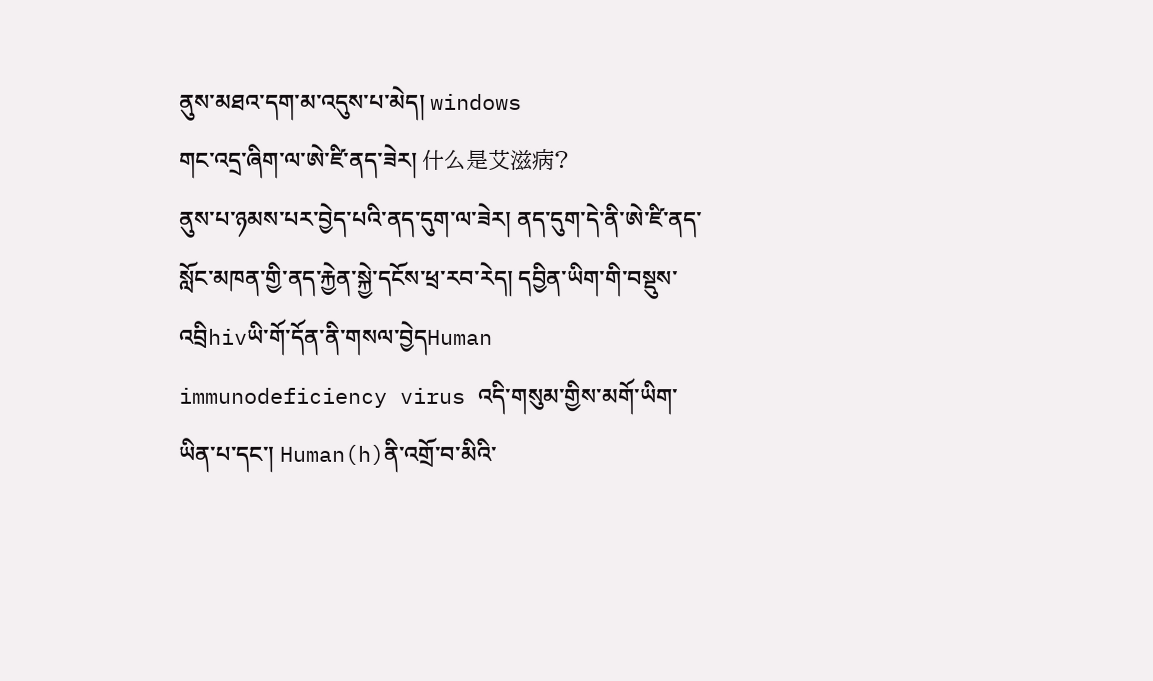ནུས་མཐའ་དག་མ་འདུས་པ་མེད། windows
གང་འདྲ་ཞིག་ལ་ཨེ་ཛི་ནད་ཟེར། 什么是艾滋病?
ནུས་པ་ཉམས་པར་བྱེད་པའི་ནད་དུག་ལ་ཟེར། ནད་དུག་དེ་ནི་ཨེ་ཛི་ནད་སློང་མཁན་གྱི་ནད་རྐྱེན་སྐྱེ་དངོས་ཕྲ་རབ་རེད། དབྱིན་ཡིག་གི་བསྡུས་འབྲིhivཡི་གོ་དོན་ནི་གསལ་བྱེདHuman immunodeficiency virus འདི་གསུམ་གྱིས་མགོ་ཡིག་ཡིན་པ་དང་། Human(h)ནི་འགྲོ་བ་མིའི་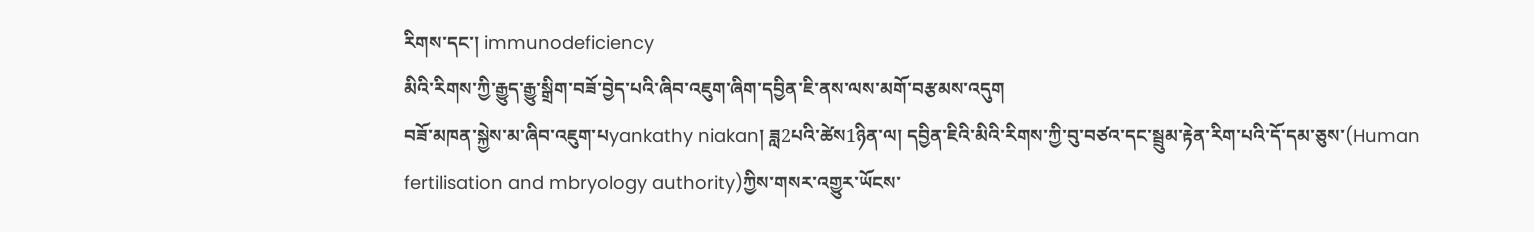རིགས་དང་། immunodeficiency
མིའི་རིགས་ཀྱི་རྒྱུད་རྒྱུ་སྒྲིག་བཟོ་བྱེད་པའི་ཞིབ་འཇུག་ཞིག་དབྱིན་ཇི་ནས་ལས་མགོ་བརྩམས་འདུག
བཟོ་མཁན་སྐྱེས་མ་ཞིབ་འཇུག་པyankathy niakan། ཟླ2པའི་ཚེས1ཉིན་ལ། དབྱིན་ཇིའི་མིའི་རིགས་ཀྱི་བུ་བཙའ་དང་སྦྲུམ་རྟེན་རིག་པའི་དོ་དམ་ཅུས་(Human fertilisation and mbryology authority)ཀྱིས་གསར་འགྱུར་ཡོངས་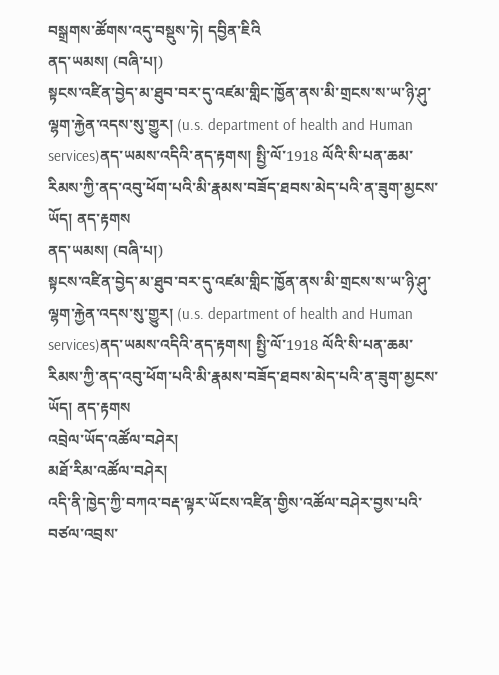བསྒྲགས་ཚོགས་འདུ་བསྡུས་ཏེ། དབྱིན་ཇིའི
ནད་ཡམས། (བཞི་པ།)
སྟངས་འཛིན་བྱེད་མ་ཐུབ་བར་དུ་འཛམ་གླིང་ཁྱོན་ནས་མི་གྲངས་ས་ཡ་ཉི་ཤུ་ལྷག་རྐྱེན་འདས་སུ་གྱུར། (u.s. department of health and Human services)ནད་ཡམས་འདིའི་ནད་རྟགས། སྤྱི་ལོ་1918 ལོའི་སི་པན་ཆམ་རིམས་ཀྱི་ནད་འབུ་ཕོག་པའི་མི་རྣམས་བཟོད་ཐབས་མེད་པའི་ན་ཟུག་མྱངས་ཡོད། ནད་རྟགས
ནད་ཡམས། (བཞི་པ།)
སྟངས་འཛིན་བྱེད་མ་ཐུབ་བར་དུ་འཛམ་གླིང་ཁྱོན་ནས་མི་གྲངས་ས་ཡ་ཉི་ཤུ་ལྷག་རྐྱེན་འདས་སུ་གྱུར། (u.s. department of health and Human services)ནད་ཡམས་འདིའི་ནད་རྟགས། སྤྱི་ལོ་1918 ལོའི་སི་པན་ཆམ་རིམས་ཀྱི་ནད་འབུ་ཕོག་པའི་མི་རྣམས་བཟོད་ཐབས་མེད་པའི་ན་ཟུག་མྱངས་ཡོད། ནད་རྟགས
འབྲེལ་ཡོད་འཚོལ་བཤེར།
མཐོ་རིམ་འཚོལ་བཤེར།
འདི་ནི་ཁྱེད་ཀྱི་བཀའ་བརྡ་ལྟར་ཡོངས་འཛིན་གྱིས་འཚོལ་བཤེར་བྱས་པའི་བཙལ་འབྲས་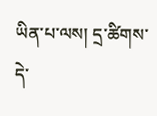ཡིན་པ་ལས། དྲ་ཚིགས་དེ་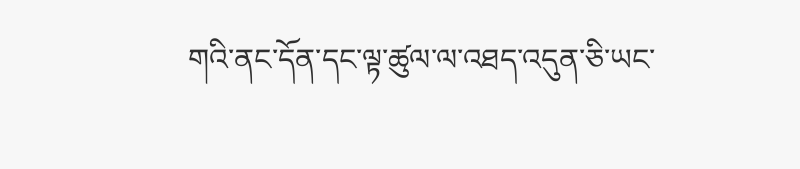གའི་ནང་དོན་དང་ལྟ་ཚུལ་ལ་འཐད་འདུན་ཅི་ཡང་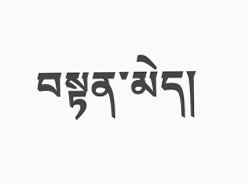བསྟན་མེད།